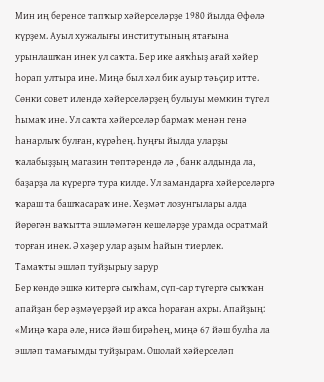Мин иң беренсе тапҡыр хәйерселәрҙе 1980 йылда Өфөлә күрҙем. Ауыл хужалығы институтының ятағына урынлашҡан инек ул саҡта. Бер ике аяҡһыҙ ағай хәйер һорап ултыра ине. Миңә был хәл бик ауыр тәьҫир итте. Сөнки совет илендә хәйерселәрҙең булыуы мөмкин түгел һымаҡ ине. Ул саҡта хәйерселәр бармаҡ менән генә һанарлыҡ булған, күрәһең. Һуңғы йылда уларҙы ҡалабыҙҙың магазин төптәрендә лә , банк алдында ла, баҙарҙа ла күрергә тура килде. Ул замандарға хәйерселәргә ҡараш та башҡасараҡ ине. Хеҙмәт лозунгылары алда йөрөгән ваҡытта эшләмәгән кешеләрҙе урамда осратмай торған инек. Ә хәҙер улар аҙым һайын тиерлек.
Тамаҡты эшләп туйҙырыу зарур
Бер көндө эшкә китергә сыҡһам, сүп-сар түгергә сыҡҡан апайҙан бер әҙмәүерҙәй ир аҡса һораған ахры. Апайҙың: «Миңә ҡара әле, нисә йәш бирәһең, миңә 67 йәш булһа ла эшләп тамағымды туйҙырам. Ошолай хәйерселәп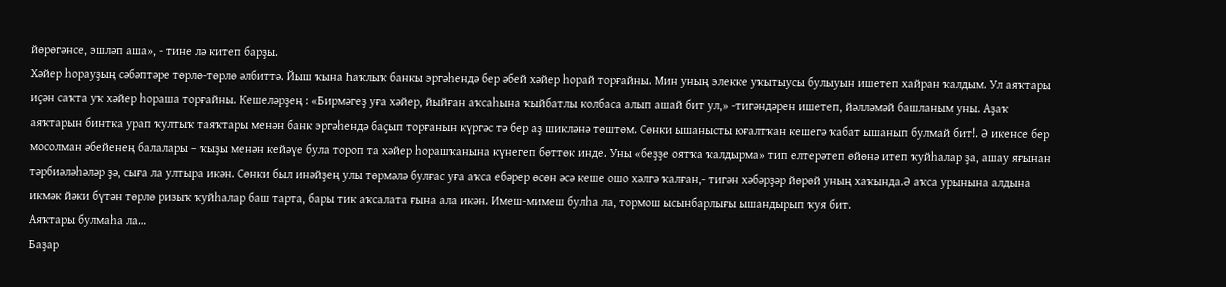йөрөгәнсе, эшләп аша», - тине лә китеп барҙы.
Хәйер һорауҙың сәбәптәре төрлө-төрлө әлбиттә. Йыш ҡына Һаҡлыҡ банкы эргәһендә бер әбей хәйер һорай торғайны. Мин уның элекке уҡытыусы булыуын ишетеп хайран ҡалдым. Ул аяҡтары иҫән саҡта уҡ хәйер һораша торғайны. Кешеләрҙең : «Бирмәгеҙ уға хәйер, йыйған аҡсаһына ҡыйбатлы колбаса алып ашай бит ул,» -тигәндәрен ишетеп, йәлләмәй башланым уны. Аҙаҡ аяҡтарын бинтка урап ҡултыҡ таяҡтары менән банк эргәһендә баҫып торғанын күргәс тә бер аҙ шикләнә төштөм. Сөнки ышанысты юғалтҡан кешегә ҡабат ышанып булмай бит!. Ә икенсе бер мосолман әбейенең балалары – ҡыҙы менән кейәүе була тороп та хәйер һорашҡанына күнегеп бөттөк инде. Уны «беҙҙе оятҡа ҡалдырма» тип елтерәтеп өйөнә итеп ҡуйһалар ҙа, ашау яғынан тәрбиәләһәләр ҙә, сыға ла ултыра икән. Сөнки был инәйҙең улы төрмәлә булғас уға аҡса ебәрер өсөн әсә кеше ошо хәлгә ҡалған,- тигән хәбәрҙәр йөрөй уның хаҡында.Ә аҡса урынына алдына икмәк йәки бүтән төрлө ризыҡ ҡуйһалар баш тарта, бары тик аҡсалата ғына ала икән. Имеш-мимеш булһа ла, тормош ысынбарлығы ышандырып ҡуя бит.
Аяҡтары булмаһа ла…
Баҙар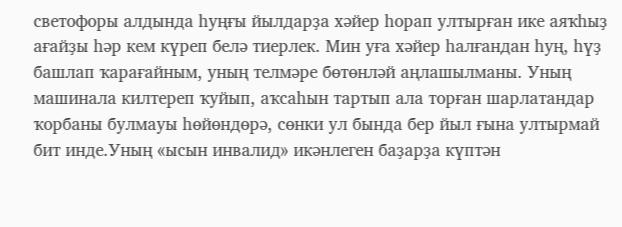светофоры алдында һуңғы йылдарҙа хәйер һорап ултырған ике аяҡһыҙ ағайҙы һәр кем күреп белә тиерлек. Мин уға хәйер һалғандан һуң, һүҙ башлап ҡарағайным, уның телмәре бөтөнләй аңлашылманы. Уның машинала килтереп ҡуйып, аҡсаһын тартып ала торған шарлатандар ҡорбаны булмауы һөйөндөрә, сөнки ул бында бер йыл ғына ултырмай бит инде.Уның «ысын инвалид» икәнлеген баҙарҙа күптән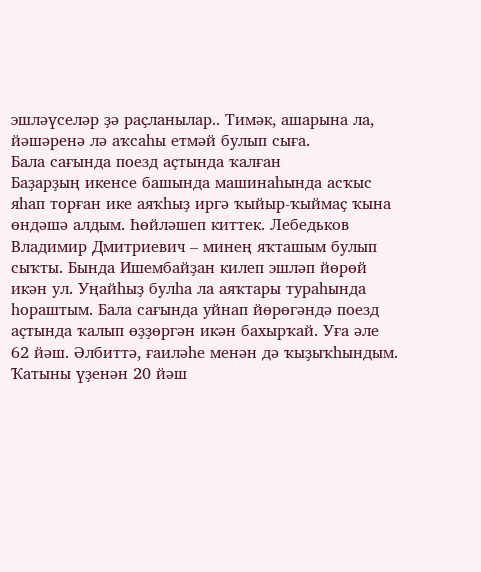эшләүселәр ҙә раҫланылар.. Тимәк, ашарына ла, йәшәренә лә аҡсаһы етмәй булып сыға.
Бала сағында поезд аҫтында ҡалған
Баҙарҙың икенсе башында машинаһында асҡыс яһап торған ике аяҡһыҙ иргә ҡыйыр-ҡыймаҫ ҡына өндәшә алдым. Һөйләшеп киттек. Лебедьков Владимир Дмитриевич – минең яҡташым булып сыҡты. Бында Ишембайҙан килеп эшләп йөрөй икән ул. Уңайһыҙ булһа ла аяҡтары тураһында һораштым. Бала сағында уйнап йөрөгәндә поезд аҫтында ҡалып өҙҙөргән икән бахырҡай. Уға әле 62 йәш. Әлбиттә, ғаиләһе менән дә ҡыҙыҡһындым. Ҡатыны үҙенән 20 йәш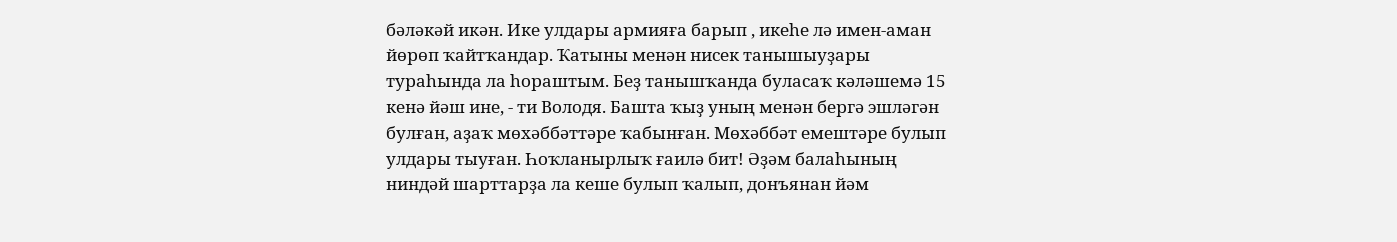бәләкәй икән. Ике улдары армияға барып , икеһе лә имен-аман йөрөп ҡайтҡандар. Ҡатыны менән нисек танышыуҙары тураһында ла һораштым. Беҙ танышҡанда буласаҡ кәләшемә 15 кенә йәш ине, - ти Володя. Башта ҡыҙ уның менән бергә эшләгән булған, аҙаҡ мөхәббәттәре ҡабынған. Мөхәббәт емештәре булып улдары тыуған. Һоҡланырлыҡ ғаилә бит! Әҙәм балаһының ниндәй шарттарҙа ла кеше булып ҡалып, донъянан йәм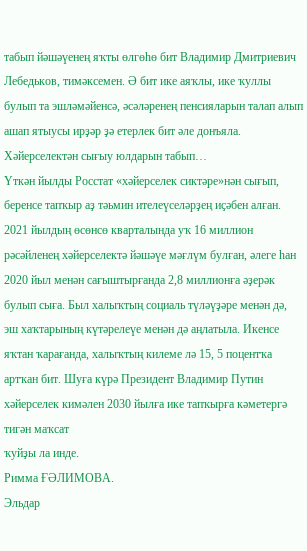табып йәшәүенең яҡты өлгөһө бит Владимир Дмитриевич Лебедьков, тимәксемен. Ә бит ике аяҡлы, ике ҡуллы булып та эшләмәйенсә, әсәләренең пенсияларын талап алып ашап ятыусы ирҙәр ҙә етерлек бит әле донъяла.
Хәйерселектән сығыу юлдарын табып…
Үткән йылды Росстат «хәйерселек сиктәре»нән сығып, беренсе тапҡыр аҙ тәьмин ителеүселәрҙең иҫәбен алған. 2021 йылдың өсөнсө кварталында уҡ 16 миллион рәсәйленең хәйерселектә йәшәүе мәғлүм булған, әлеге һан 2020 йыл менән сағыштырғанда 2,8 миллионға әҙерәк булып сыға. Был халыҡтың социаль түләүҙәре менән дә, эш хаҡтарының күтәрелеүе менән дә аңлатыла. Икенсе яҡтан ҡарағанда, халыҡтың килеме лә 15, 5 поцентҡа артҡан бит. Шуға күрә Президент Владимир Путин хәйерселек кимәлен 2030 йылға ике тапҡырға кәметергә тигән маҡсат
ҡуйҙы ла инде.
Римма ҒӘЛИМОВА.
Эльдар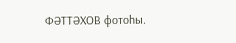ФӘТТӘХОВ фотоһы.